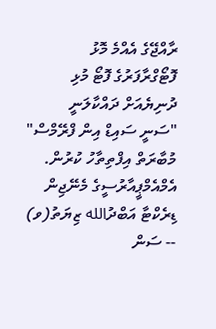ރާއްޖޭގެ އެއްމެ މޮޅު ފޮޓޯގްރާފަރުގެ ފޮޓޯ މުޅި ދުނިޔެއަށް ދައްކާލަނީ
"ސަނީ ސައިޑް އިން ފްރޭމްސް" މުބާރަތް އިފްތިތާހު ކުރުން. އެމްއެމްޕީއާރުސީގެ މެނޭޖިން ޑިރެކްޓާ އަބްދުالله ޒިޔަތު(ވ) -- ސަން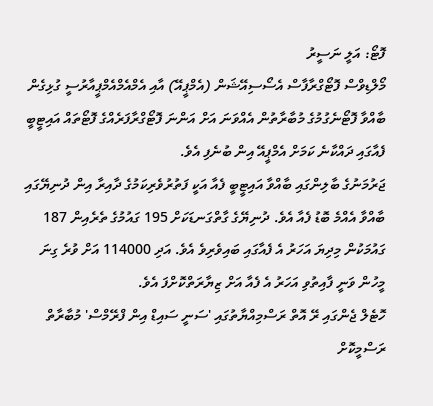ފޮޓޯ: އަލީ ނަސީރު
މޯލްޑިވްސް ފޮޓޯގްރާފާސް އެސޯސިއޭޝަން (އެމްޕީއޭ) އާއި އެމްއެމްއެމްޕީއާރުސީ ގުޅިގެން ބާއްވާ ފޮޓޯނެގުމުގެ މުބާރާތުން އެއްވަނަ އަށް އަންނަ ފޮޓޯގްރާފަރެއްގެ ފޮޓޯތައް އައިޓީބީ ފެއާގައި ދައްކާނެ ކަމަށް އެމްޕީއޭ އިން ބުނެފި އެވެ.
ޖަރުމަނުގެ ބާލިންގައި ބާއްވާ އައިޓީބީ ފެއާ އަކީ ފަތުރުވެރިކަމުގެ ދާއިރާ އިން ދުނިޔޭގައި ބާއްވާ އެއްމެ ބޮޑު ފެއާ އެވެ. ދުނިޔޭގެ ގާތްގަނޑަކަށް 195 ގައުމުގެ ތެރެއިން 187 ގައުމަކުން މިދިޔަ އަހަރު އެ ފެއާގައި ބައިވެރިވެ އެވެ. އަދި 114000 އަށް ވުރެ ގިނަ މީހުން ވަނީ ފާއިތުވި އަހަރު އެ ފެއާ އަށް ޒިޔާރަތްކޮށްފަ އެވެ.
ހޮޓެލް ޖެންގައި ރޭ އޮތް ރަސްމިއްޔާތުގައި 'ސަނީ ސައިޑް އިން ފްރޭމްސް' މުބާރާތް ރަސްމީކޮށް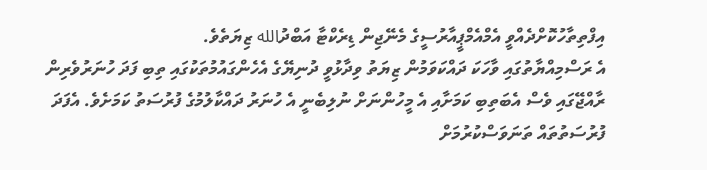އިފްތިތާހުކޮށްދެއްވީ އެމްއެމްޕީއާރުސީގެ މެނޭޖިން ޑިރެކްޓާ އަބްދުالله ޒިޔަތެވެ.
އެ ރަސްމިއްޔާތުގައި ވާހަކަ ދައްކަވަމުން ޒިޔަތު ވިދާޅުވީ ދުނިޔޭގެ އެހެންގައުމުތަކުގައި ތިބި ފަދަ ހުނަރުވެރިން ރާއްޖޭގައި ވެސް އެބަތިބި ކަމަށާއި އެ މީހުންނަށް ނުލިބެނީ އެ ހުނަރު ދައްކާލުމުގެ ފުރުސަތު ކަމަށެވެ. އެފަދަ ފުރުސަތުތައް ތަނަވަސްކުރުމަށް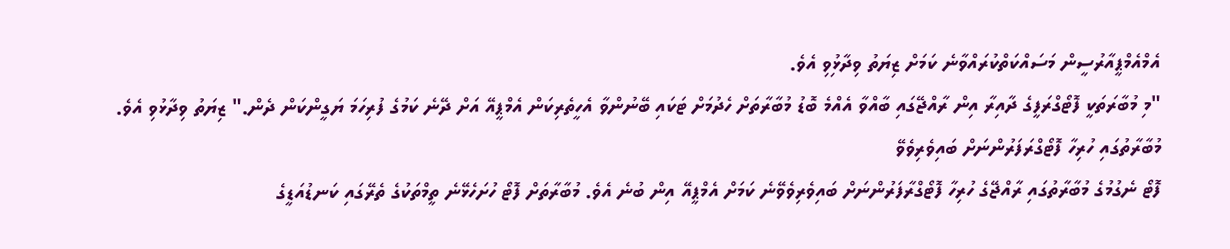އެމްއެމްޕީއާރުސީން މަސައްކަތްކުރައްވާނެ ކަމަށް ޒިޔަތު ވިދާޅިުވި އެވެ.
"މި މުބާރަތަކީ ފޮޓޯގްރަފީގެ ދާއިރާ އިން ރާއްޖޭގައި ބާއްވާ އެއްމެ ބޮޑު މުބާރާތަށް ހެދުމަށް ޓަކައި ބޭނުންވާ އެހީތެރިކަން އެމްޕީއޭ އަށް ދޭނެ ކަމުގެ ފުރިހަމަ ޔަގީންކަން ދެން." ޒިޔަތު ވިދާޅުވި އެވެ.
މުބާރާތުގައި ހުރިހާ ފޮޓޯގްރަފަރުންނަށް ބައިވެރިވެވޭ
ފޮޓޯ ނެގުމުގެ މުބާރާތުގައި ރާއްޖޭގެ ހުރިހާ ފޮޓޯގްރާފަރުންނަށް ބައިވެރިވެވޭނެ ކަމަށް އެމްޕީއޭ އިން ބުނެ އެވެ. މުބާރާތަށް ފޮޓޯ ހުށަހެޅޭނެ ތީމްތަކުގެ ތެރޭގައި ކަނޑުއަޑީގެ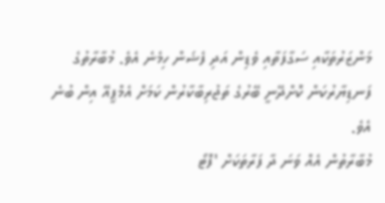މަންޒަރުތަކާއި ސަގާފަތާއި ވެޑިން އަދި ފެޝަން ހިމެނެ އެވެ. މުބާރާތުގެ ފަނޑިޔާރުކަން ކޮށްދޭނީ ބޭރުގެ ތަޖުރިބާކާރުން ކަމަށް އެމްޕީއޭ އިން ބުނެ އެވެ.
މުބާރާތުން އެއް ވަނަ ދާ ފަރާތަކަށް 'ފޮޓޯ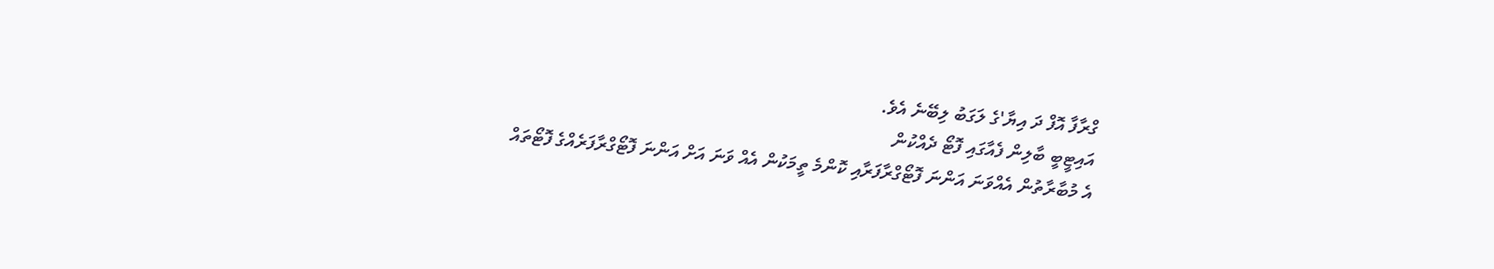ގްރާފާ އޮފް ދަ އިޔާ'ގެ ލަގަބު ލިބޭނެ އެވެ.
އައިޓީބީ ބާލިން ފެއާގައި ފޮޓޯ ދެއްކުން
އެ މުބާރާތުން އެއްވަނަ އަންނަ ފޮޓޯގްރާފަރާއި ކޮންމެ ތީމަކުން އެއް ވަނަ އަށް އަންނަ ފޮޓޯގްރާފަރެއްގެ ފޮޓޯތައް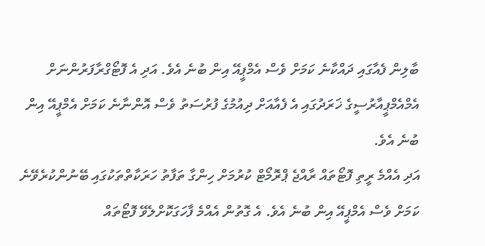ބާލިން ފެއާގައި ދައްކާނެ ކަމަށް ވެސް އެމްޕީއޭ އިން ބުނެ އެވެ. އަދި އެ ފޮޓޯގްރާފަރުންނަށް އެމްއެމްޕީއާރުސީގެ ޚަރަދުގައި އެ ފެއާއަށް ދިއުމުގެ ފުރުސަތު ވެސް އޮންނާނެ ކަމަށް އެމްޕީއޭ އިން ބުނެ އެވެ.
އަދި އެއްމެ ރީތި ފޮޓޯތައް ރާއްޖެ ޕްރޮމޯޓް ކުރުމަށް ހިންގާ ތަފާތު ހަރަކާތްތަކުގައި ބޭނުންކުރެވޭނެ ކަމަށް ވެސް އެމްޕީއޭ އިން ބުނެ އެވެ. އެ ގޮތުން އެއްމެ ފާހަގަކޮށްލެވޭ ފޮޓޯތައް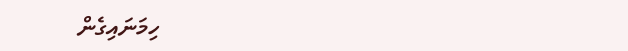ހިމަނައިގެން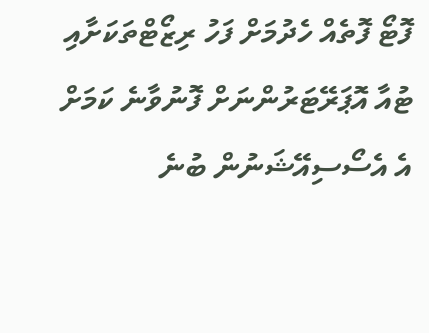ފޮޓޯ ފޮތެއް ހެދުމަށް ފަހު ރިޒޯޓްތަކަށާއި ޓުއާ އޮޕަރޭޓަރުންނަށް ފޮނުވާނެ ކަމަށް އެ އެސޯސިއޭޝަނުން ބުނެ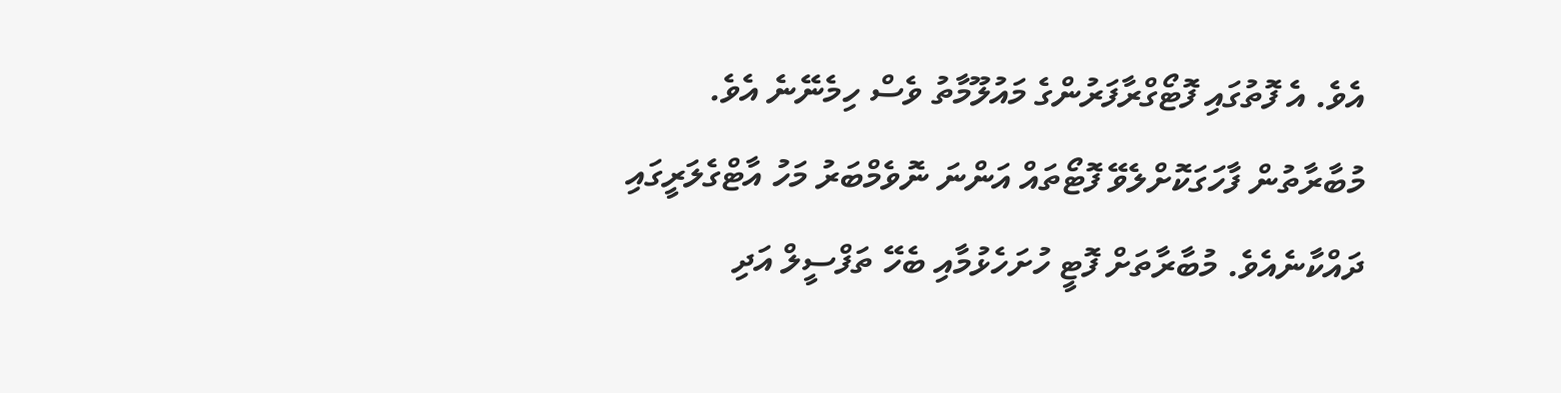އެވެ. އެ ފޮތުގައި ފޮޓޯގްރާފަރުންގެ މައުލޫމާތު ވެސް ހިމެނޭނެ އެވެ.
މުބާރާތުން ފާހަގަކޮށްލެވޭ ފޮޓޯތައް އަންނަ ނޮވެމްބަރު މަހު އާޓްގެލަރީގައި ދައްކާނެއެވެ. މުބާރާތަށް ފޮޓީ ހުށަހެޅުމާއި ބެހޭ ތަފްސީލް އަދި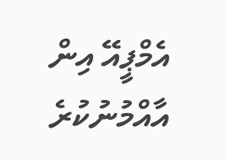އެމްޕީއޭ އިން އާއްމުނުކުރެ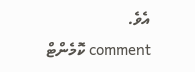އެވެ.
comment ކޮމެންޓް